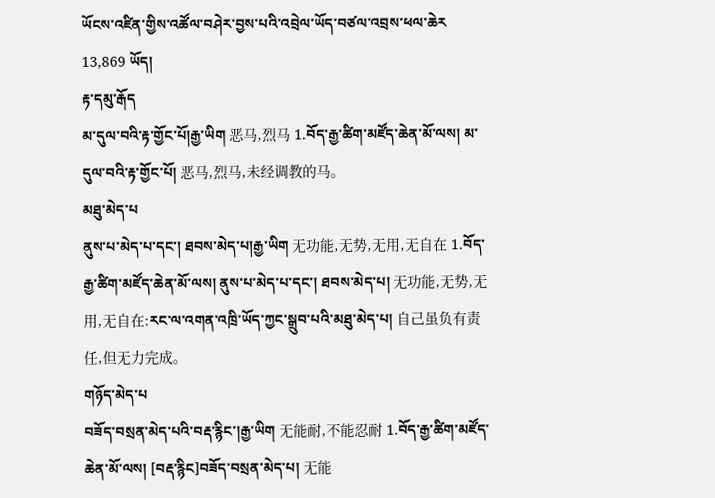ཡོངས་འཛིན་གྱིས་འཚོལ་བཤེར་བྱས་པའི་འབྲེལ་ཡོད་བཙལ་འབྲས་ཕལ་ཆེར 13,869 ཡོད།
རྟ་དམུ་རྒོད
མ་དུལ་བའི་རྟ་གྱོང་པོ།རྒྱ་ཡིག 恶马,烈马 1.བོད་རྒྱ་ཚིག་མཛོད་ཆེན་མོ་ལས། མ་དུལ་བའི་རྟ་གྱོང་པོ། 恶马,烈马,未经调教的马。
མཐུ་མེད་པ
ནུས་པ་མེད་པ་དང་། ཐབས་མེད་པ།རྒྱ་ཡིག 无功能,无势,无用,无自在 1.བོད་རྒྱ་ཚིག་མཛོད་ཆེན་མོ་ལས། ནུས་པ་མེད་པ་དང་། ཐབས་མེད་པ། 无功能,无势,无用,无自在:རང་ལ་འགན་འཁྲི་ཡོད་ཀྱང་སྒྲུབ་པའི་མཐུ་མེད་པ། 自己虽负有责任,但无力完成。
གཉོད་མེད་པ
བཟོད་བསྲན་མེད་པའི་བརྡ་རྙིང་།རྒྱ་ཡིག 无能耐,不能忍耐 1.བོད་རྒྱ་ཚིག་མཛོད་ཆེན་མོ་ལས། [བརྡ་རྙིང]བཟོད་བསྲན་མེད་པ། 无能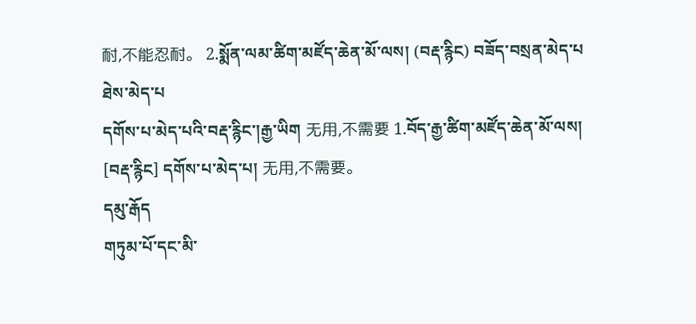耐,不能忍耐。 2.སྨོན་ལམ་ཚིག་མཛོད་ཆེན་མོ་ལས། (བརྡ་རྙིང) བཟོད་བསྲན་མེད་པ
ཐེས་མེད་པ
དགོས་པ་མེད་པའི་བརྡ་རྙིང་།རྒྱ་ཡིག 无用,不需要 1.བོད་རྒྱ་ཚིག་མཛོད་ཆེན་མོ་ལས། [བརྡ་རྙིང] དགོས་པ་མེད་པ། 无用,不需要。
དམུ་རྒོད
གཏུམ་པོ་དང་མི་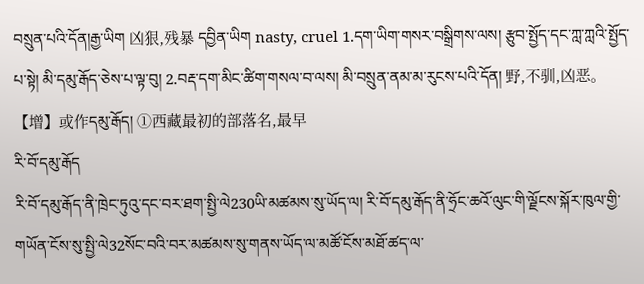བསྲུན་པའི་དོན།རྒྱ་ཡིག 凶狠,残暴 དབྱིན་ཡིག nasty, cruel 1.དག་ཡིག་གསར་བསྒྲིགས་ལས། རྩུབ་སྤྱོད་དང་ཀླ་ཀླའི་སྤྱོད་པ་སྟེ། མི་དམུ་རྒོད་ཅེས་པ་ལྟ་བུ། 2.བརྡ་དག་མིང་ཚིག་གསལ་བ་ལས། མི་བསྲུན་ནམ་མ་རུངས་པའི་དོན། 野,不驯,凶恶。【增】或作དམུ་རྒོད། ①西藏最初的部落名,最早
རི་བོ་དམུ་རྒོད
རི་བོ་དམུ་རྒོད་ནི་ཁྲེང་ཏུའུ་དང་བར་ཐག་སྤྱི་ལེ230ཡི་མཚམས་སུ་ཡོད་ལ། རི་བོ་དམུ་རྒོད་ནི་ཧྲོང་ཆའོ་ལུང་གི་ལྗོངས་སྐོར་ཁུལ་གྱི་གཡོན་ངོས་སུ་སྤྱི་ལེ32སོང་བའི་བར་མཚམས་སུ་གནས་ཡོད་ལ་མཚོ་ངོས་མཐོ་ཚད་ལ་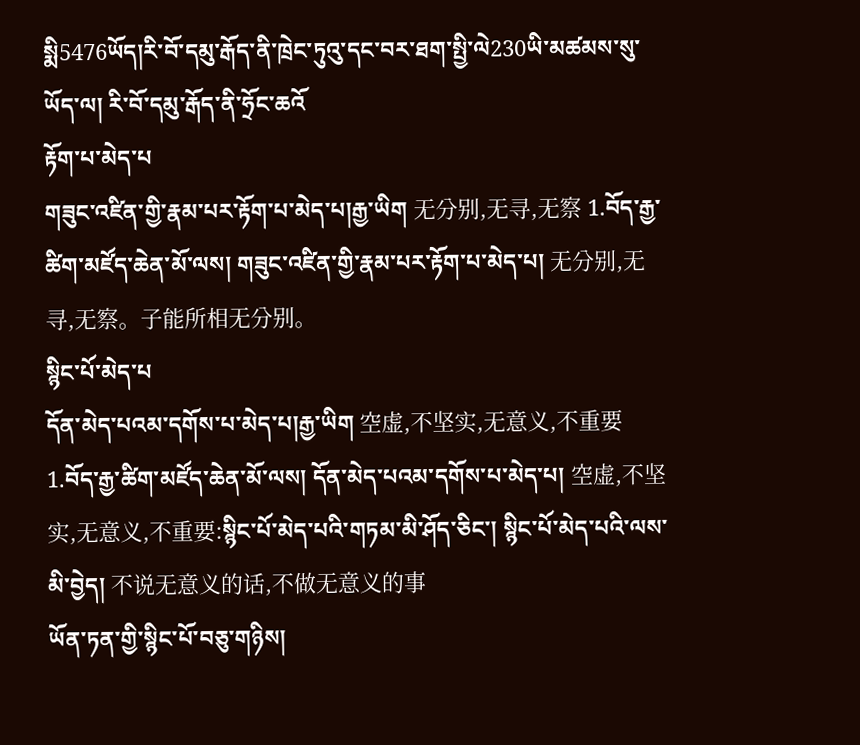སྨི5476ཡོད།རི་བོ་དམུ་རྒོད་ནི་ཁྲེང་ཏུའུ་དང་བར་ཐག་སྤྱི་ལེ230ཡི་མཚམས་སུ་ཡོད་ལ། རི་བོ་དམུ་རྒོད་ནི་ཧྲོང་ཆའོ
རྟོག་པ་མེད་པ
གཟུང་འཛིན་གྱི་རྣམ་པར་རྟོག་པ་མེད་པ།རྒྱ་ཡིག 无分别,无寻,无察 1.བོད་རྒྱ་ཚིག་མཛོད་ཆེན་མོ་ལས། གཟུང་འཛིན་གྱི་རྣམ་པར་རྟོག་པ་མེད་པ། 无分别,无寻,无察。子能所相无分别。
སྙིང་པོ་མེད་པ
དོན་མེད་པའམ་དགོས་པ་མེད་པ།རྒྱ་ཡིག 空虚,不坚实,无意义,不重要 1.བོད་རྒྱ་ཚིག་མཛོད་ཆེན་མོ་ལས། དོན་མེད་པའམ་དགོས་པ་མེད་པ། 空虚,不坚实,无意义,不重要:སྙིང་པོ་མེད་པའི་གཏམ་མི་ཤོད་ཅིང་། སྙིང་པོ་མེད་པའི་ལས་མི་བྱེད། 不说无意义的话,不做无意义的事
ཡོན་ཏན་གྱི་སྙིང་པོ་བཅུ་གཉིས།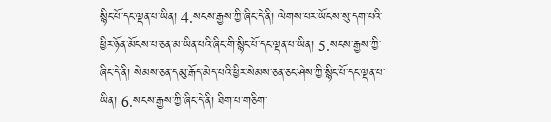སྙིང་པོ་དང་ལྡན་པ་ཡིན། 4.སངས་རྒྱས་ཀྱི་ཞིང་དེ་ནི། ལེགས་པར་ཡོངས་སུ་དག་པའི་ཕྱིར་ཉོན་མོངས་པ་ཅན་མ་ཡིན་པའི་ཞིང་གི་སྙིང་པོ་དང་ལྡན་པ་ཡིན། 5.སངས་རྒྱས་ཀྱི་ཞིང་དེ་ནི། སེམས་ཅན་དམུ་རྒོད་མེད་པའི་ཕྱིར་སེམས་ཅན་ཅང་ཤེས་ཀྱི་སྙིང་པོ་དང་ལྡན་པ་ཡིན། 6.སངས་རྒྱས་ཀྱི་ཞིང་དེ་ནི། ཐིག་པ་གཅིག་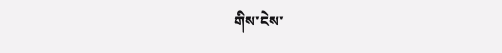གིས་ངེས་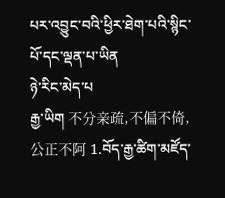པར་འབྱུང་བའི་ཕྱིར་ཐེག་པའི་སྙིང་པོ་དང་ལྡན་པ་ཡིན
ཉེ་རིང་མེད་པ
རྒྱ་ཡིག 不分亲疏,不偏不倚,公正不阿 1.བོད་རྒྱ་ཚིག་མཛོད་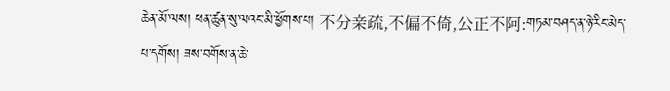ཆེན་མོ་ལས། ཕན་ཚུན་སུ་ལའང་མི་ཕྱོགས་པ། 不分亲疏,不偏不倚,公正不阿:གཏམ་བཤད་ན་ཉེ་རིང་མེད་པ་དགོས། ཟས་བགོས་ན་ཆེ་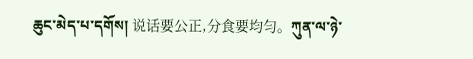ཆུང་མེད་པ་དགོས། 说话要公正,分食要均匀。ཀུན་ལ་ཉེ་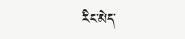རིང་མེད་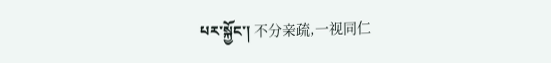པར་སྐྱོང་། 不分亲疏,一视同仁